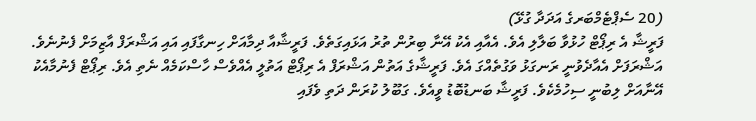(20 ސެޕްޓެމްބަރގެ އަދަދާ ގުޅޭ)
ފަރީޝާ އެ ރިޕޯޓް ހުޅުވާ ބަލާލި އެވެ. އެއާއި އެކު އޭނާ ބިރުން ތުރު އަޅައިގަތެވެ. ފަރީޝާއާ ދިމާއަށް ހިނގާފައި އައި އަޝްރަފް އާޒިމަށް ފެނުނެވެ. އަޝްރަފަށް އެއާދެވުނީ ރަނގަޅު ވަގުތެއްގަ އެވެ. ފަރީޝާގެ އަތުން އަޝްރަފް އެ ރިޕޯޓް އަތުލީ އެއްވެސް ހާސްކަމެއް ނެތި އެވެ. ރިޕޯޓް ފެނުމާއެކު އޭނާއަށް ލިބުނީ ސިހުމެކެވެ. ފަރީޝާ ބަނޑުބޮޑު ވީއެވެ. ގަބޫލު ކުރަން ދަތި ވެފައި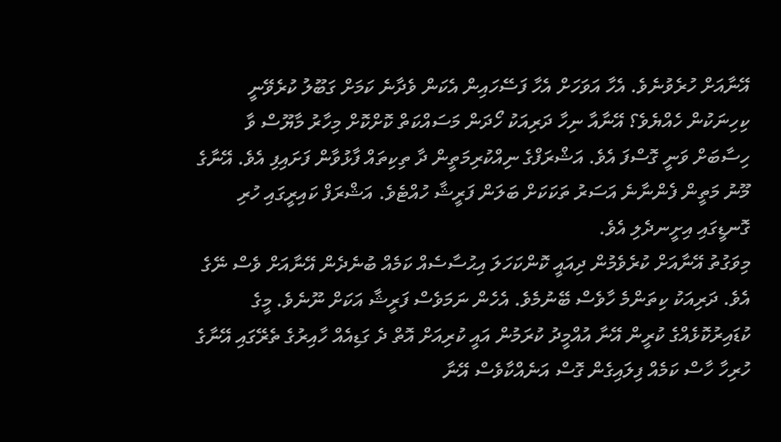އޭނާއަށް ހުރެވުނެވެ. އެހާ އަވަހަށް އެހާ ފަސޭހައިން އެކަން ވެދާނެ ކަމަށް ގަބޫލު ކުރެވޭނީ ކިހިނަކުން ހެއްޔެވެ؟ އޭނާއާ ނިހާ ދަރިއަކު ހޯދަން މަސައްކަތް ކޮށްކޮށް މިހާރު މާޔޫސް ވާ ހިސާބަށް ވަނީ ގޮސްފަ އެވެ. އަޝްރަފްގެ ނިއްކުރިމަތީން ދާ ތިކިތައް ފާޅުވާން ފަށައިފި އެވެ. އޭނާގެ މޫނު މަތީން ފެންނާނެ އަސަރު ތަކަކަށް ބަލަން ފަރީޝާ ހުއްޓެވެ. އަޝްރަފް ކައިރީގައި ހުރި ގޮނޑީގައި އިށީނދެލި އެވެ.
މިވަގުތު އޭނާއަށް ކުރެވެމުން ދިއައީ ކޮންކަހަލަ އިޙުސާސެއް ކަމެއް ބުނެދެން އޭނާއަށް ވެސް ނޭގެ އެވެ. ދަރިއަކު ކިތަންމެ ހާވެސް ބޭނުމެވެ. އެހެން ނަމަވެސް ފަރީޝާ އަކަށް ނޫނެވެ. މީގެ ކުޑައިރުކޮޅެއްގެ ކުރީން އޭނާ އުއްމީދު ކުރަމުން އައީ ކުރިއަށް އޮތް ދެ ގަޑިއެއް ހާއިރުގެ ތެރޭގައި އޭނާގެ ހުރިހާ ހާސް ކަމެއް ފިލައިގެން ގޮސް އަނެއްކާވެސް އޭނާ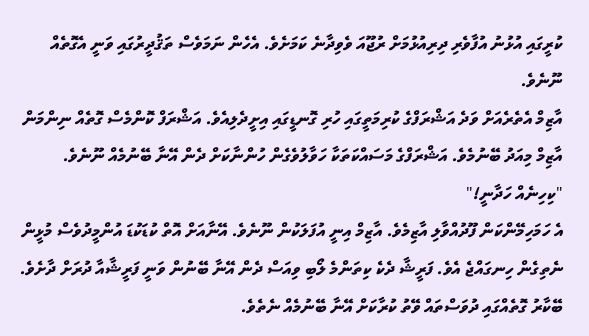ކުރީގައި އުޅުނު އުފާވެރި ދިރިއުޅުމަށް ރުޖޫއަ ވެވިދާނެ ކަމަށެވެ. އެހެން ނަމަވެސް ތަޤުދީރުގައި ވަނީ އެގޮތެއް ނޫނެވެ.
އާޒިމް އެތެރެއަށް ވަދެ އަޝްރަފްގެ ކުރިމަތީގައި ހުރި ގޮނޑީގައި އިށީދެލިއެވެ. އަޝްރަފް ކޮންމެސް ގޮތެއް ނިންމަން އާޒިމް މިއަދު ބޭނުމެވެ. އަޝްރަފްގެ މަސައްކަތަކާ ހަވާލުވެގެން ހުންނާކަށް ދެން އޭނާ ބޭނުމެއް ނޫނެވެ.
"ކިހިނެއް ހަދާނީ!"
އެ ހަމަހިމޭންކަން ފޫދުއްވާލި އާޒިމެވެ. އާޒިމް އިނީ އުފަލަކުން ނޫނެވެ. އޭނާއަށް އޮތް ކުޑަކުޑަ އުންމީދުވެސް މުޅީން ނެތިގެން ހިނގައްޖެ އެވެ. ފަރީޝާ ދެކެ ކިތަންމެ ލޯބި ވިއަސް ދެން އޭނާ ބޭނުން ވަނީ ފަރީޝާއާ ދުރަށް ދާށެވެ. ބޭކާރު ގޮތެއްގައި ދުވަސްތައް ވޭތު ކުރާކަށް އޭނާ ބޭނުމެއް ނެތެވެ.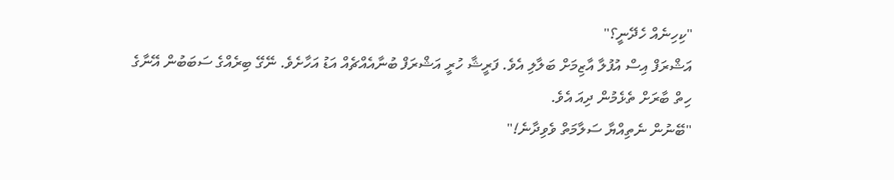"ކިހިނެއް ހެދޭނީ؟"
އަޝްރަފް އިސް އުފުލާ އާޒިމަށް ބަލާލި އެވެ. ފަރީޝާ ހުރީ އަޝްރަފް ބުނާއެއްޗެއް އަޑު އަހާށެވެ. ނޭގޭ ބިރެއްގެ ސަބަބުން އޭނާގެ ހިތް ބާރަށް ތެޅެމުން ދިއަ އެވެ.
"ބޭނުން ނެތިއްޔާ ސަލާމަތް ވެވިދާނެ!"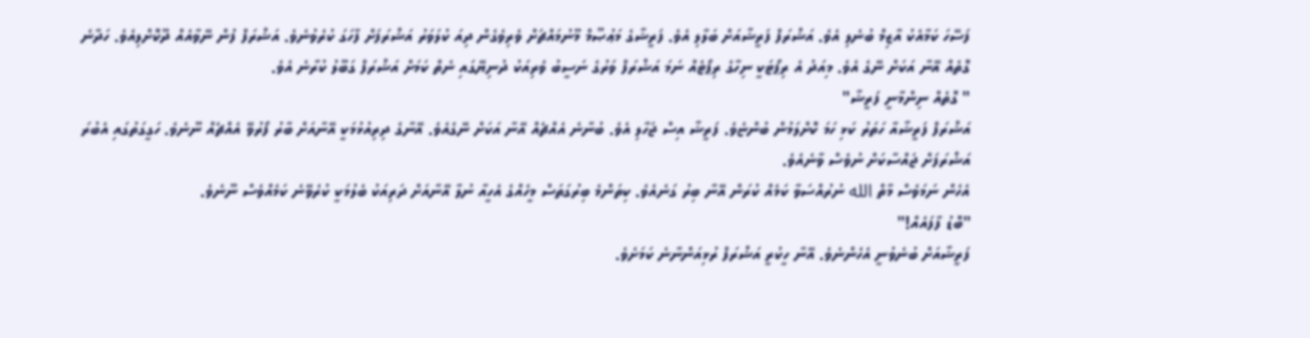ފަސޭހަ ކަމާއެކު އާޒިމް ބުނެލި އެވެ. އަޝްރަފް ފަރީޝާއަށް ބަލާލި އެވެ. ފަރީޝާގެ މަޢުޞޫމް މޫނުމައްޗަށް ވެރިވެގެން ދިއަ ކުލަވަރު އަޝްރަފަށް ފާހަގަ ކުރެވުނެވެ. އަޝްރަފް ފުން ނޭވާއެއް ދޫކޮށްލިއެވެ. ހަދާނެ ގޮތެއް އޭނާ އަކަށް ނޭގެ އެވެ. މިއަދު އެ ރިޕޯޓަކީ ނިހާގެ ރިޕޯޓެއް ނަމަ އަޝްރަފް ވަރުގެ ނަސީބު ވެރިއަކު ދުނިޔޭގައި ނެތް ކަމަށް އަޝްރަފް ގަބޫލު ކުރާނެ އެވެ.
" ގޮތެއް ނިންމާނީ ފަރީޝާ"
އަޝްރަފް ފަރީޝާއާ ހަތަރު ކަޅި ހަމަ ކޮށްލަމުން ބުންޏެވެ. ފަރީޝާ އިސް ޖަހާލި އެވެ. ބުނާނެ އެއްޗެއް އޭނާ އަކަށް ނޭގެއެވެ. އޭނާގެ ދިރިއުޅުމަކީ އޭނާއަށް ބާރު ފޯރުވޭ އެއްޗެއް ނޫނެވެ. ހަގީގަތުގައި އެބުރަ އަޝްރަފަށް ޖައްސާކަށް ނުވެސް ވާނެއެވެ.
އެހެން ނަމަވެސް މާތް الله ނުރުއްސަވާ ކަމެއް ކުރަން އޭނާ ބިރު ގަނެއެވެ. ކިތަންމެ ބިރުގަތަސް މީހެއްގެ އެހީއާ ނުލާ އޭނާއަށް ދަރިއަކު ބެލުމަކީ ކުރެވޭނެ ކަމެއްވެސް ނޫނެވެ.
"ބޮޑު ފާފައެއް!"
ފަރީޝާއަށް ބުނެވުނީ އެހެންނެވެ. އޭނާ ހީކުރީ އަޝްރަފް ރުޅިއަންނާނެ ކަމަށެވެ.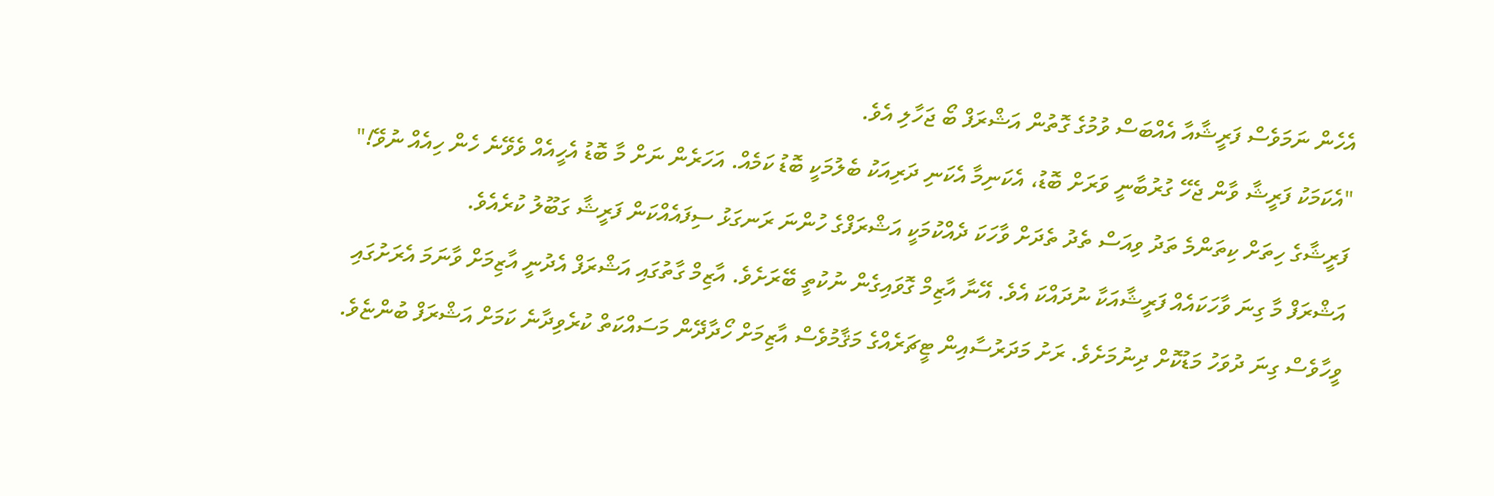އެހެން ނަމަވެސް ފަރީޝާއާ އެއްބަސް ވުމުގެ ގޮތުން އަޝްރަފް ބޯ ޖަހާލި އެވެ.
"އެކަމަކު ފަރީޝާ ވާން ޖެހޭ ގުރުބާނީ ވަރަށް ބޮޑު، އެކަނިމާ އެކަނި ދަރިއަކު ބެލުމަކީ ބޮޑު ކަމެއް. އަހަރެން ނަށް މާ ބޮޑު އެހީއެއް ވެވޭނެ ހެން ހިއެއް ނުވޭ!"
ފަރީޝާގެ ހިތަށް ކިތަންމެ ތަދު ވިއަސް ތެދު ތެދަށް ވާހަކަ ދެއްކުމަކީ އަޝްރަފްގެ ހުންނަ ރަނގަޅު ސިފައެއްކަން ފަރީޝާ ގަބޫލު ކުރެއެވެ.
އަޝްރަފް މާ ގިނަ ވާހަކައެއް ފަރީޝާއަކާ ނުދައްކަ އެވެ. އޭނާ އާޒިމް ގޮވައިގެން ނުކުތީ ބޭރަށެވެ. އާޒިމް ގާތުގައި އަޝްރަފް އެދުނީ އާޒިމަށް ވާނަމަ އެރަށުގައި ވީހާވެސް ގިނަ ދުވަހު މަޑުކޮށް ދިނުމަށެވެ. ރަށު މަދަރުސާއިން ޓީޗަރެއްގެ މަޤާމުވެސް އާޒިމަށް ހޯދާދޭން މަސައްކަތް ކުރެވިދާނެ ކަމަށް އަޝްރަފް ބުންޏެވެ.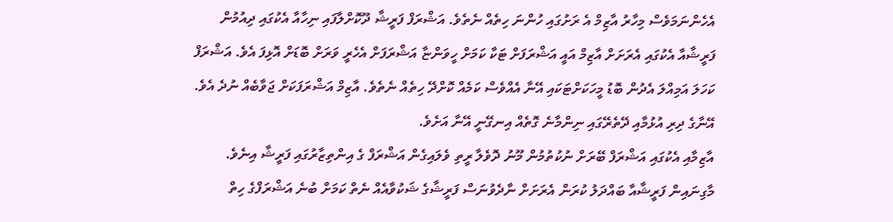އެހެންނަމަވެސް މިހާރު އާޒިމް އެ ރަށުގައި ހުންނަ ހިތެއް ނެތެވެ. އަޝްރަފް ފަރީޝާ ދޫކޮށްލާފައި ނިހާއާ އެކުގައި ދިއުމުން ފަރީޝާއާ އެކުގައި އެރަށަށް އާޒިމް އައީ އަޝްރަފަށް ޓަކާ ކަމަށް ހީވަންޏާ އަޝްރަފަށް އެހެރީ ވަރަށް ބޮޑަށް އޮޅިފަ އެވެ. އަޝްރަފް ކަހަލަ އަމިއްލަ އެދުން ބޮޑު މީހަކަށްޓަކައި އޭނާ އެއްވެސް ކަމެއް ކޮށްދޭ ހިތެއް ނެތެވެ. އާޒިމް އަޝްރަފަކަށް ޖަވާބެއް ނުދެ އެވެ. އޭނާގެ ދިރި އުޅުމާއި ދޭތެރޭގައި ނިންމާނެ ގޮތެއް އިނގޭނީ އޭނާ އަށެވެ.
އާޒިމާއި އެކުގައި އަޝްރަފް ބޭރަށް ނުކުތުމުން މޫނު ދޮވެލާ ރީތި ވެލައިގެން އަޝްރަފް ގެ އިންތިޒާރުގައި ފަރީޝާ އިނެވެ. މާގިނައިން ފަރީޝާއާ ބައްދަލު ކުރަން އެރަށަށް ނާދެވުނަސް ފަރީޝާގެ ޝަކުވާއެއް ނެތް ކަމަށް ބުނެ އަޝްރަފްގެ ހިތް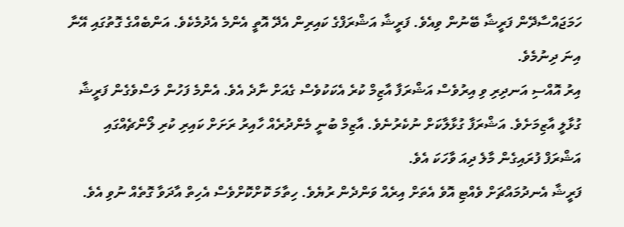ހަމަޖައްސާދޭން ފަރީޝާ ބޭނުން ވިއެވެ. ފަރީޝާ އަޝްރަފްގެ ކައިރިން އެދޭ އޮތީ އެންމެ އެދުމެކެވެ. އަންބެއްގެ ގޮތުގައި އޭނާ އިނަ ދިނުމެވެ.
އިރު އޮއްސި އަނދިރި ވި އިރުވެސް އަޝްރަފާ އާޒިމް ކުރެ އެކަކުވެސް ގެއަށް ނާދެ އެވެ. އެންމެ ފަހުން ލަސްވެގެން ފަރީޝާ ގުޅާލީ އާޒިމަށެވެ. އަޝްރަފާ ގުޅާލާކަށް ނުކެރުނެވެ. އާޒިމް ބުނީ މެންދުރެއް ހާއިރު ރަށަށް ކައިރި ކުރި ލޯންޗެއްގައި އަޝްރަފް ފުރައިގެން މާލެ ދިއަ ވާހަކަ އެވެ.
ފަރީޝާ އެނދުމައްޗަށް ވެއްޓި އޮވެ އެތަށް އިރެއް ވަންދެން ރުޔެވެ. ހިތާމަ ކޮށްކޮށްވެސް އެހިތް އާދަވާ ގޮތެއް ނުވި އެވެ.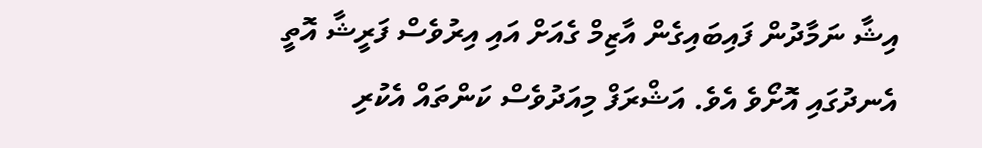އިޝާ ނަމާދުން ފައިބައިގެން އާޒިމް ގެއަށް އައި އިރުވެސް ފަރީޝާ އޮތީ އެނދުގައި އޮށޯވެ އެވެ. އަޝްރަފް މިއަދުވެސް ކަންތައް އެކުރި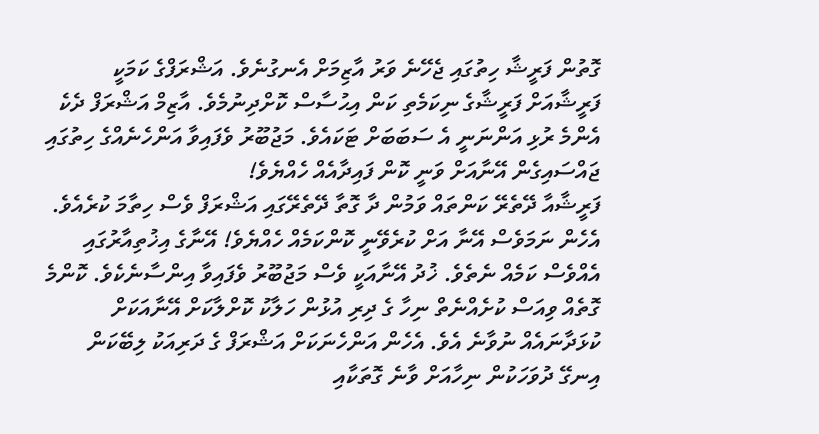ގޮތުން ފަރީޝާ ހިތުގައި ޖެހޭނެ ވަރު އާޒިމަށް އެނގުނެވެ. އަޝްރަފްގެ ކަމަކީ ފަރީޝާއަށް ފަރީޝާގެ ނިކަމެތި ކަން އިޙުސާސް ކޮށްދިނުމެވެ. އާޒިމް އަޝްރަފް ދެކެ އެންމެ ރުޅި އަންނަނީ އެ ސަބަބަށް ޓަކައެވެ. މަޖުބޫރު ވެފައިވާ އަންހެނެއްގެ ހިތުގައި ޖައްސައިގެން އޭނާއަށް ވަނީ ކޮން ފައިދާއެއް ހެއްޔެވެ!
ފަރީޝާއާ ދޭތެރޭ ކަންތައް ވަމުން ދާ ގޮތާ ދޭތެރޭގައި އަޝްރަފް ވެސް ހިތާމަ ކުރެއެވެ. އެހެން ނަމަވެސް އޭނާ އަށް ކުރެވޭނީ ކޮންކަމެއް ހެއްޔެވެ! އޭނާގެ އިޚުތިއާރުގައި އެއްވެސް ކަމެއް ނެތެވެ. ޚުދު އޭނާއަކީ ވެސް މަޖުބޫރު ވެފައިވާ އިންސާނެކެވެ. ކޮންމެ ގޮތެއް ވިއަސް ކުށެއްނެތް ނިހާ ގެ ދިރި އުޅުން ހަލާކު ކޮށްލާކަށް އޭނާއަކަށް ކުޅަދާނައެއް ނުވާނެ އެވެ. އެހެން އަންހެނަކަށް އަޝްރަފް ގެ ދަރިއަކު ލިބޭކަން އިނގޭ ދުވަހަކުން ނިހާއަށް ވާނެ ގޮތަކާއި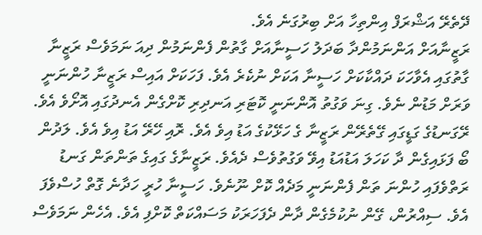ދޭތެރޭ އަޝްރަފް އިންތިހާ އަށް ބިރުގަނެ އެވެ.
ރަޒީނާއަށް އަންނަމުންދާ ބަދަލު ހަސީނާއަށް ގާތުން ފެންނަމުން ދިއަ ނަމަވެސް ރަޒީނާ ގާތުގައި އެވާހަކަ ދައްކާކަށް ހަސީނާ އަކަށް ނުކެރެ އެވެ. ފަހަކަށް އައިސް ރަޒީނާ ހުންނަނީ ވަރަށް މަޑުން ނެވެ. ގިނަ ވަގުތު އޮންނަނީ ކޮޓަރި އަނދިރި ކޮށްގެން އެނދުގައި އޮށޯވެ އެވެ. ރޭގަނޑުގެ ގަޑީގައި ގޭތެރޭން ރަޒީނާ ގެ ހަޅޭކުގެ އަޑު އިވެ އެވެ. ރޮއި ހޭރޭ އަޑު އިވެ އެވެ. ލަދުން ބޯ ފަޅައިގެން ދާ ކަހަލަ އަޑުއަޑު އިވޭ ވަގުތުވެސް ދެއެވެ. ރަޒީނާގެ ގައިގެ ތަންތަން ގަނޑު ރަތްވެފައި ހުންނަ ތަން ފެންނަނީ މަދެއް ކޮށް ނޫނެވެ. ހަސީނާ ހުރީ ހަދާނެ ގޮތް ހުސްވެފަ އެވެ. ސިއްރުން، ގޭން ނުކުމެގެން ދާން ދެފަހަރަކު މަސައްކަތް ކޮށްފި އެވެ. އެހެން ނަމަވެސް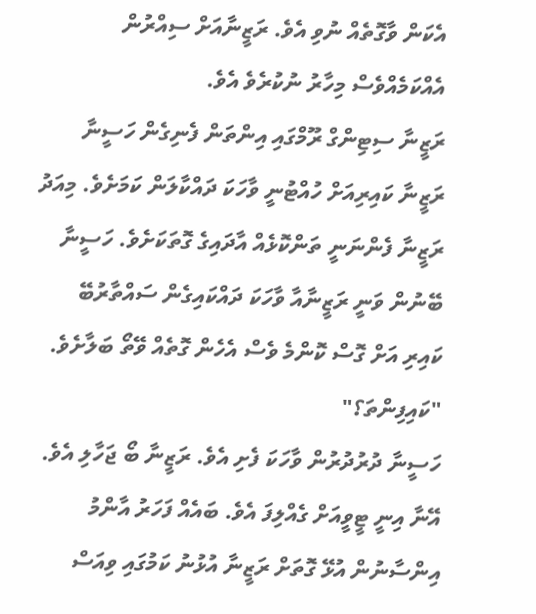އެކަން ވާގޮތެއް ނުވި އެވެ. ރަޒީނާއަށް ސިއްރުން އެއްކަމެއްވެސް މިހާރު ނުކުރެވެ އެވެ.
ރަޒީނާ ސިޓިންގް ރޫމްގައި އިންތަން ފެނިގެން ހަސީނާ ރަޒީނާ ކައިރިއަށް ހުއްޓުނީ ވާހަކަ ދައްކާލަން ކަމަށެވެ. މިއަދު ރަޒީނާ ފެންނަނީ ތަންކޮޅެއް އާދައިގެ ގޮތަކަށެވެ. ހަސީނާ ބޭނުން ވަނީ ރަޒީނާއާ ވާހަކަ ދައްކައިގެން ސައްތާރުބޭ ކައިރި އަށް ގޮސް ކޮންމެ ވެސް އެހެން ގޮތެއް ވޭތޯ ބަލާށެވެ.
"ކައިފިންތަ؟"
ހަސީނާ ދުރުދުރުން ވާހަކަ ފެށި އެވެ. ރަޒީނާ ބޯ ޖަހާލި އެވެ. އޭނާ އިނީ ޓީވީއަށް ގެއްލިފަ އެވެ. ބައެއް ފަހަރު އާންމު އިންސާނުން އުޅޭ ގޮތަށް ރަޒީނާ އުޅުނު ކަމުގައި ވިއަސް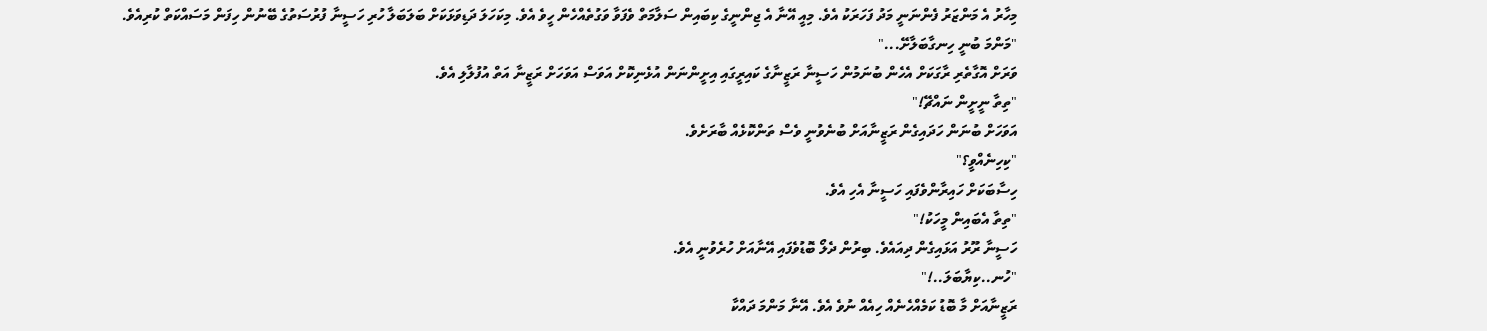މިހާރު އެ މަންޒަރު ފެންނަނީ މަދު ފަހަރަކު އެވެ. މިއީ އޭނާ އެ ޖިންނީގެ ކިބައިން ސަލާމަތް ވެފަވާ ވަގުތެއްހެން ހީވެ އެވެ. މިކަހަލަ ދަޑިވަޅަކަށް ބަލަބަލާ ހުރި ހަސީނާ ފުރުސަތުގެ ބޭނުން ހިފަން މަސައްކަތް ކުރިއެވެ.
"މަންމަ ބުނީ ހިނގާބަލާށޭ..."
ވަރަށް އޮގާތެރި ރާގަކަށް އެހެން ބުނަމުން ހަސީނާ ރަޒީނާގެ ކައިރީގައި އިށީންނަން އުޅެނިކޮށް އަވަސް އަވަހަށް ރަޒީނާ އަތް އުފުލާލި އެވެ.
"ތިތާ ނީށީން ނައްޗޭ!"
އަވަހަށް ބުނަން ހަދައިގެން ރަޒީނާއަށް ބުނެވުނީ ވެސް ތަންކޮޅެއް ބާރަށެވެ.
"ކިހިނެއްވީ؟"
ހިސާބަކަށް ހައިރާންވެފައި ހަސީނާ އެހި އެވެ.
"ތިތާ އެބައިން މީހަކު!"
ހަސީނާ ރޫރު އަޅައިގެން ދިއައެވެ. ބިރުން ދެލޯ ބޮޑުވެފައި އޭނާއަށް ހުރެވުނީ އެވެ.
"ހުނ..ކިޔާބަލަ..!"
ރަޒީނާއަށް މާ ބޮޑު ކަމެއްހެނެއް ހިއެއް ނުވެ އެވެ. އޭނާ މަންމަ ދައްކާ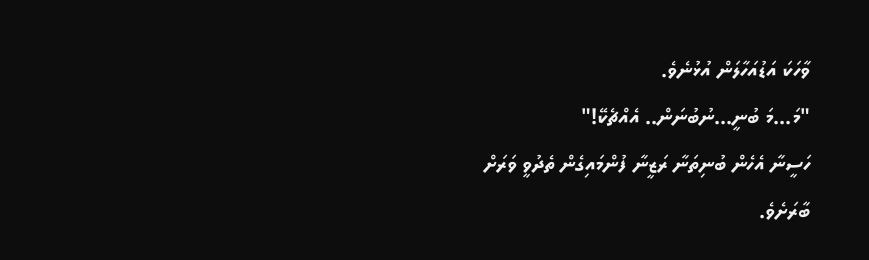ވާހަކަ އަޑުއަހާލަން އުޅުނެވެ.
"މަ...މަ ބުނީ...ނުބުނަން.. އެއްޗެކޭ!"
ހަސީނާ އެހެން ބުނިތަނާ ރަޒީނާ ފުންމައިގެން ތެދުވީ ވަރަށް ބާރަށެވެ.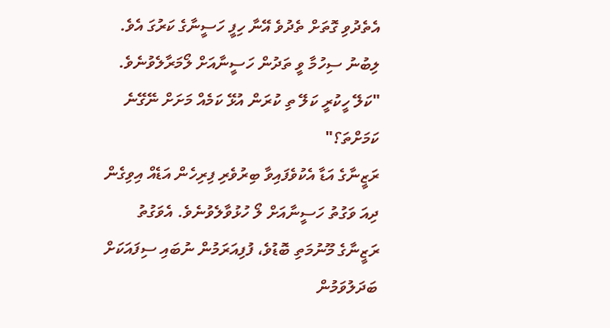އެތެދުވި ގޮތަށް ތެދުވެ އޭނާ ހިފީ ހަސީނާގެ ކަރުގަ އެވެ. ލިބުނު ސިހުމާ ވީ ތަދުން ހަސީނާއަށް ލޯމަރާލެވުނެވެ.
"ކަލޭ ހީކުރީ ކަލޭ ތި ކުރަން އުޅޭ ކަމެއް މަށަށް ނޭގޭނެ ކަމަށްތަ؟"
ރަޒީނާގެ އަޑާ އެކުވެފައިވާ ބިރުވެރި ފިރިހެން އަޑެއް އިވިގެން ދިއަ ވަގުތު ހަސީނާއަށް ލޯ ހުޅުވާލެވުނެވެ. އެވަގުތު ރަޒީނާގެ މޫނުމަތި ބޮޑުވެ، ފުފިއަރަމުން ނުބައި ސިފައަކަށް ބަދަލުވަމުން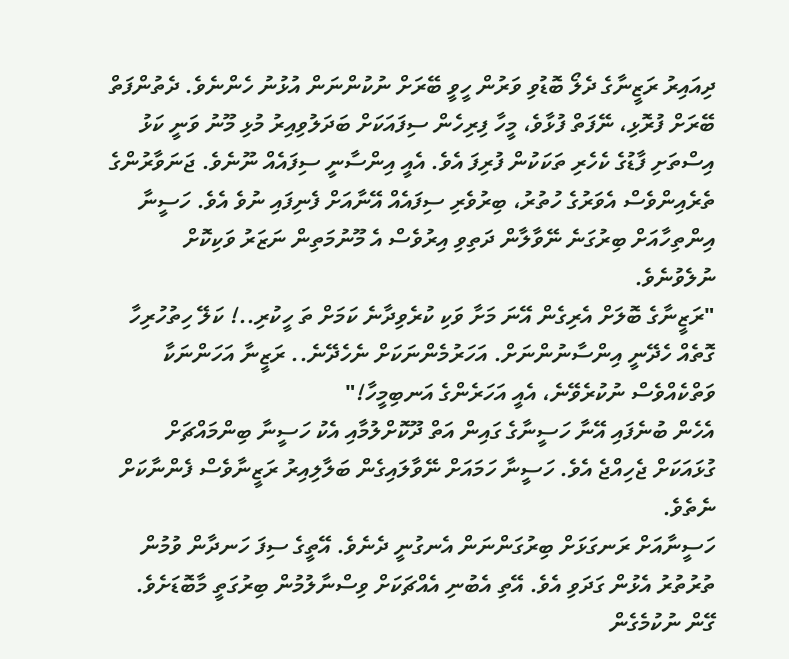ދިއައިރު ރަޒީނާގެ ދެލޯ ބޮޑުވި ވަރުން ހީވީ ބޭރަށް ނުކުންނަން އުޅުނު ހެންނެވެ. ދެތުންފަތް ބޭރަށް ފުރޮޅި، ނޭފަތް ފުޅާވެ، މީހާ ފިރިހެން ސިފައަކަށް ބަދަލުވިއިރު މުޅި މޫނު ވަނީ ކަޅު އިސްތަށި ފާޑުގެ ކެހެރި ތަކަކުން ފުރިފަ އެވެ. އެއީ އިންސާނީ ސިފައެއް ނޫނެވެ. ޖަނަވާރުންގެ ތެރެއިންވެސް އެވަރުގެ ހުތުރު، ބިރުވެރި ސިފައެއް އޭނާއަށް ފެނިފައި ނުވެ އެވެ. ހަސީނާ އިންތިހާއަށް ބިރުގަނެ ނޭވާލާން ދަތިވި އިރުވެސް އެ މޫނުމަތިން ނަޒަރު ވަކިކޮށް ނުލެވުނެވެ.
"ރަޒީނާގެ ބޮލަށް އެރިގެން އޭނަ މަށާ ވަކި ކުރެވިދާނެ ކަމަށް ތަ ހީކުރި..! ކަލޭ ހިތުހުރިހާ ގޮތެއް ހެދޭނީ އިންސާނުންނަށް. އަހަރުމެންނަކަށް ނެހެދޭނެ.. ރަޒީނާ އަހަންނަކާ ވަތްކެއްވެސް ނުކުރެވޭނެ، އެއީ އަހަރެންގެ އަނބިމީހާ!"
އެހެން ބުނެފައި އޭނާ ހަސީނާގެ ގައިން އަތް ދޫކޮށްލުމާއި އެކު ހަސީނާ ބިންމައްޗަށް ގުޅައަކަށް ޖެހިއްޖެ އެވެ. ހަސީނާ ހަމައަށް ނޭވާލައިގެން ބަލާލިއިރު ރަޒީނާވެސް ފެންނާކަށް ނެތެވެ.
ހަސީނާއަށް ރަނގަޅަށް ބިރުގަންނަން އެނގުނީ ދެނެވެ. އޭތީގެ ސިފަ ހަނދާން ވުމުން ތުރުތުރު އެޅުން ގަދަވި އެވެ. އޭތި އެބުނި އެއްޗަކަށް ވިސްނާލުމުން ބިރުގަތީ މާބޮޑަށެވެ. ގޭން ނުކުމެގެން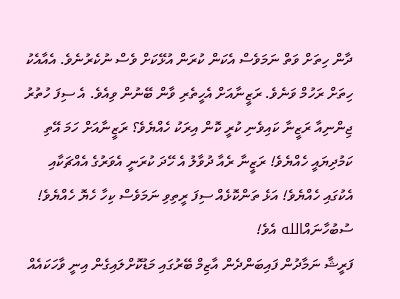ދާން ހިތަށް ވަތް ނަމަވެސް އެކަން ކުރަން އުޅޭކަށް ވެސް ނުކެރުނެވެ. އެއާއެކު ހިތަށް ރަހުމް ވަނެވެ. ރަޒީނާއަށް އެހީތެރި ވާން ބޭނުން ވިއެވެ. އެ ސިފަ ހުތުރު ޖިންނިއާ ރަޒީނާ ކައިވެނި ކުރީ ކޮން އިރަކު ހެއްޔެވެ؟ ރަޒީނާއަށް ހަމަ އޭތި ކަމުދިޔައީ ހެއްޔެވެ! ރަޒީނާ ރެއާ ދުވާލު އެ ހޭދަ ކުރަނީ އެވަރުގެ އެއްޗަކާއި އެކުގައި ހެއްޔެވެ! އަޅެ ތަންކޮޅެއް ސިފަ ރީތިވި ނަމަވެސް ކިހާ ހެޔޮ ހެއްޔެވެ! ސުބުހާނައްالله އެވެ!
ފަރީޝާ ނަމާދުން ފައިބަންދެން އާޒިމް ބޭރުގައި މަޑުކޮށްލައިގެން އިނީ ވާހަކައެއް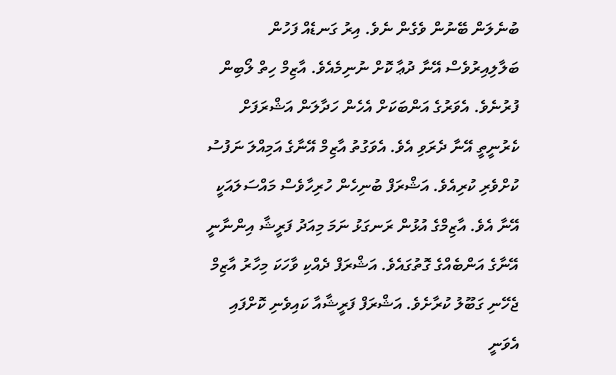ބުނެލަން ބޭނުން ވެގެން ނެވެ. އިރު ގަނޑެއް ފަހުން ބަލާލިއިރުވެސް އޭނާ ދުޢާ ކޮށް ނުނިމެއެވެ. އާޒިމް ހިތް ލޯބިން ފުރުނެވެ. އެވަރުގެ އަންބަކަށް އެހެން ހަދާލަން އަޝްރަފަށް ކެރުނީތީ އޭނާ ދެރަވި އެވެ. އެވަގުތު އާޒިމް އޭނާގެ އަމިއްލަ ނަފުސު ކުށްވެރި ކުރިއެވެ. އަޝްރަފް ބުނިހެން ހުރިހާވެސް މައްސަލައަކީ އޭނާ އެވެ. އާޒިމްގެ އުޅުން ރަނގަޅު ނަމަ މިއަދު ފަރީޝާ އިންނާނީ އޭނާގެ އަންބެއްގެ ގޮތުގައެވެ. އަޝްރަފް ދެއްކި ވާހަކަ މިހާރު އާޒިމް ޖެހޭނި ގަބޫލު ކުރާށެވެ. އަޝްރަފް ފަރީޝާއާ ކައިވެނި ކޮށްފައި އެވަނީ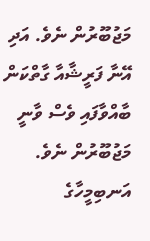މަޖުބޫރުން ނެވެ. އަދި އޭނާ ފަރީޝާއާ ގާތްކަން ބާއްވާފައި ވެސް ވާނީ މަޖުބޫރުން ނެވެ. އަނބިމީހާގެ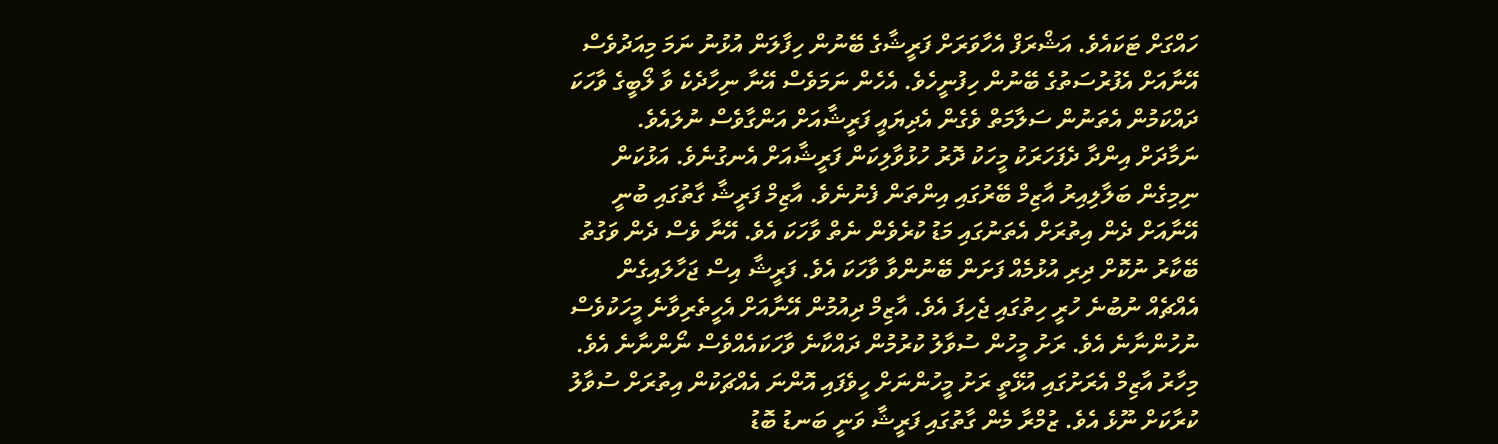ހައްގަށް ޓަކައެވެ. އަޝްރަފް އެހާވަރަށް ފަރީޝާގެ ބޭނުން ހިފާލަން އުޅުނު ނަމަ މިއަދުވެސް އޭނާއަށް އެފުރުސަތުގެ ބޭނުން ހިފުނީހެވެ. އެހެން ނަމަވެސް އޭނާ ނިހާދެކެ ވާ ލޯބީގެ ވާހަކަ ދައްކަމުން އެތަނުން ސަލާމަތް ވެގެން އެދިޔައީ ފަރީޝާއަށް އަންގާވެސް ނުލައެވެ.
ނަމާދަށް އިންދާ ދެފަހަރަކު މީހަކު ދޮރު ހުޅުވާލިކަން ފަރީޝާއަށް އެނގުނެވެ. އަޅުކަން ނިމިގެން ބަލާލިއިރު އާޒިމް ބޭރުގައި އިންތަން ފެނުނެވެ. އާޒިމް ފަރީޝާ ގާތުގައި ބުނީ އޭނާއަށް ދެން އިތުރަށް އެތަނުގައި މަޑު ކުރެވެން ނެތް ވާހަކަ އެވެ. އޭނާ ވެސް ދެން ވަގުތު ބޭކާރު ނުކޮށް ދިރި އުޅުމެއް ފަށަން ބޭނުންވާ ވާހަކަ އެވެ. ފަރީޝާ އިސް ޖަހާލައިގެން އެއްޗެއް ނުބުނެ ހުރީ ހިތުގައި ޖެހިފަ އެވެ. އާޒިމް ދިއުމުން އޭނާއަށް އެހީތެރިވާނެ މީހަކުވެސް ނުހުންނާނެ އެވެ. ރަށު މީހުން ސުވާލު ކުރުމުން ދައްކާނެ ވާހަކައެއްވެސް ނޯންނާނެ އެވެ. މިހާރު އާޒިމް އެރަށުގައި އުޅޭތީ ރަށު މީހުންނަށް ހީވެފައި އޮންނަ އެއްޗަކުން އިތުރަށް ސުވާލު ކުރާކަށް ނޫޅެ އެވެ. ޒުމްރާ މެން ގާތުގައި ފަރީޝާ ވަނީ ބަނޑު ބޮޑު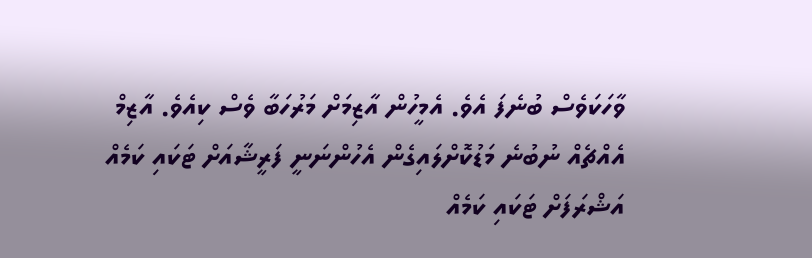ވާހަކަވެސް ބުނެފަ އެވެ. އެމީހުން އާޒިމަށް މަރުހަބާ ވެސް ކިއެވެ. އާޒިމް އެއްޗެއް ނުބުނެ މަޑުކޮށްލައިގެން އެހުންނަނީ ފަރީޝާއަށް ޓަކައި ކަމެއް އަޝްރަފަށް ޓަކައި ކަމެއް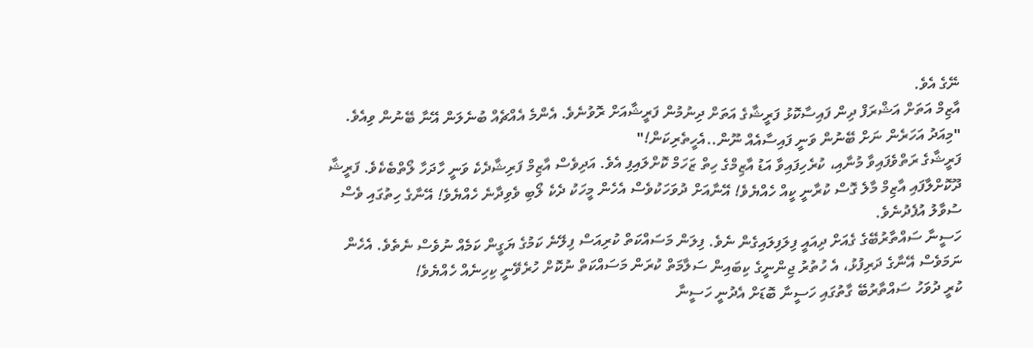ނޭގެ އެވެ.
އާޒިމް އަތަށް އަޝްރަފް ދިން ފައިސާކޮޅު ފަރީޝާގެ އަތަށް ދިނުމުން ފަރީޝާއަށް ރޮވުނެވެ. އެންމެ އެއްޗެއް ބުނެލަން އޭނާ ބޭނުން ވިއެވެ.
"މިއަދު އަހަރެން ނަށް ބޭނުން ވަނީ ފައިސާއެއް ނޫން..އެހީތެރިކަން!"
ފަރީޝާގެ ރަތްވެފައިވާ މުނާއި، ކުރެހިފައިވާ އަޑު އާޒިމްގެ ހިތް ޒަހަމް ކޮށްލައިފި އެވެ. އަދިވެސް އާޒިމް ފަރިޝާދެކެ ވަނީ ހާދަހާ ލޯތްބެކެވެ. ފަރީޝާ ދޫކޮށްލާފައި އާޒިމް މާލެ ގޮސް ކުރާނީ ކީއް ހެއްޔެވެ! އޭނާއަށް ދުވަހަކުވެސް އެހެން މީހަކު ދެކެ ލޯބި ވެވިދާނެ ހެއްޔެވެ! އޭނާގެ ހިތުގައި ވެސް ސުވާލު އުފެދުނެވެ.
ހަސީނާ ސައްތާރުބޭގެ ގެއަށް ދިއައީ ފިލަފިލައިގެން ނެވެ. ފިލަން މަސައްކަތް ކުރިއަސް ފިލޭނެ ކަމުގެ ޔަގީން ކަމެއް ނުވެސް ނެތެވެ. އެހެން ނަމަވެސް އޭނާގެ ދަރިފުޅު، އެ ހުތުރު ޖިންނީގެ ކިބައިން ސަލާމަތް ކުރަން މަސައްކަތް ނުކޮށް ހުރެވޭނީ ކިހިނެއް ހެއްޔެވެ!
ކުރީ ދުވަހު ސައްތާރުބޭ ގާތުގައި ހަސީނާ ބޮޑަށް އެދުނީ ހަސީނާ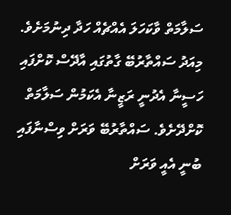ސަލާމަތް ވާކަހަލަ އެއްޗެއް ހަދާ ދިނުމަށެވެ. މިއަދު ސައްތާރުބޭ ގާތުގައި އާދޭސް ކޮށްފައި ހަސީނާ އެދުނީ ރަޒީނާ އެކަމުން ސަލާމަތް ކޮށްދޭށެވެ. ސައްތާރުބޭ ވަރަށް ވިސްނާފައި ބުނީ އެއީ ވަރަށް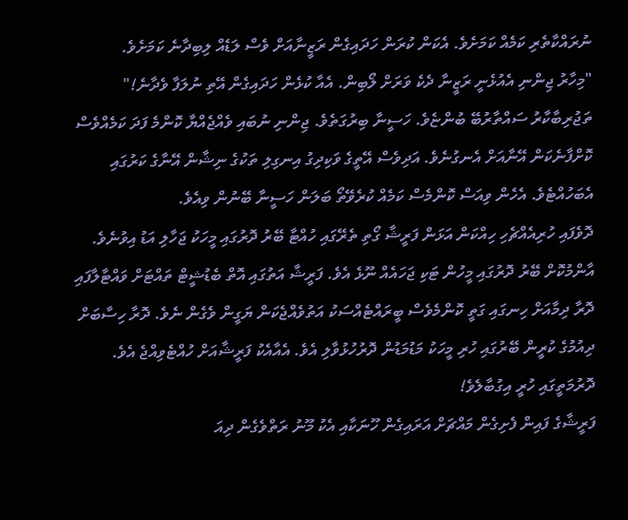ނުރައްކާތެރި ކަމެއް ކަމަށެވެ. އެކަން ކުރަން ހަދައިގެން ރަޒީނާއަށް ވެސް ލަޑެއް ލިބިދާނެ ކަމަށެވެ.
"މިހާރު ޖިންނި އެއުޅެނީ ރަޒީނާ ދެކެ ވަރަށް ލޯބިން. އެއާ ކުޅެން ހަދައިގެން އޭތި ނުލަފާ ވެދާނެ!"
ތަޖުރިބާކާރު ސައްތާރުބޭ ބުންޏެވެ. ހަސީނާ ބިރުގަތެވެ. ޖިންނި ނުބައި ވެއްޖެއްޔާ ކޮންމެ ފަދަ ކަމެއްވެސް ކޮށްފާނެކަން އޭނާއަށް އެނގުނެވެ. އަދިވެސް އޭތީގެ ވަކިދިގު އިނގިލި ތަކުގެ ނިޝާން އޭނާގެ ކަރުގައި އެބަހުއްޓެވެ. އެހެން ވިއަސް ކޮންމެސް ކަމެއް ކުރެވޭތޯ ބަލަން ހަސީނާ ބޭނުން ވިއެވެ.
ދޮވެފައި ހުރިއެއްޗެހި ހިއްކަން އަޅަން ފަރީޝާ ގޯތި ތެރޭގައި ހުއްޓާ ބޭރު ދޮރުގައި މީހަކު ޖަހާލި އަޑު އިވުނެވެ. އާންމުކޮށް ބޭރު ދޮރުގައި މީހުން ޓަކި ޖަހައެއް ނޫޅެ އެވެ. ފަރީޝާ އަތުގައި އޮތް ބެޑުޝީޓް ތައްޓަށް ވައްޓާލާފައި ދޮރާ ދިމާއަށް ހިނގައި ގަތީ ކޮންމެވެސް ބީރައްޓެއްސަކު އަތުވެއްޖެކަން ޔަގީން ވެގެން ނެވެ. ދޮރާ ހިސާބަށް ދިއުމުގެ ކުރީން ބޭރުގައި ހުރި މީހަކު މަޑުމަޑުން ދޮރުހުޅުވާލި އެވެ. އެއާއެކު ފަރީޝާއަށް ހުއްޓެވިއްޖެ އެވެ. ދޮރުމަތީގައި ހުރީ އިގުބާލެވެ!
ފަރީޝާގެ ފައިން ފެށިގެން މައްޗަށް އަރައިގެން ހޫނަކާއި އެކު މޫނު ރަތްވެގެން ދިއަ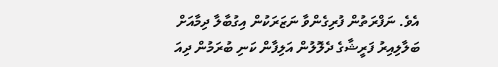އެވެ. ނަފްރަތުން ފުރިގެންވާ ނަޒަރަކުން އިގުބާލާ ދިމާއަށް ބަލާލިއިރު ފަރީޝާގެ ދެލޮލުން އަލިފާން ކަނި ބުރަމުން ދިއަ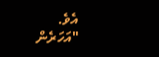އެވެ.
"އަހަރެން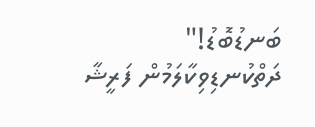ބަނޑުބޮޑު!"
ދަތްކުނޑިވިކާލަމުން ފަރީޝާ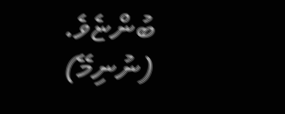ބުންޏެވެ.
(ނުނިމޭ)